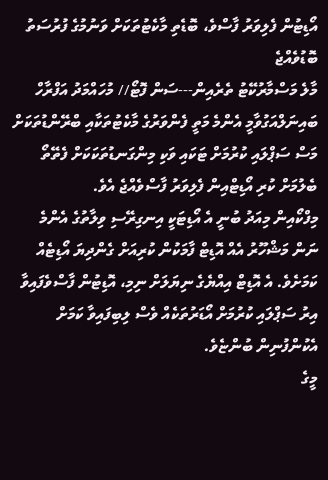އޯޑިޓުން ފެލިވަރު ފާސްވެ، ބޮޑެތި މާކެޓުތަކަށް ވަނުމުގެ ފުރުސަތު ބޮޑުވެއްޖެ
މާލެ މަސްމާރުކޭޓު ތެރެއިން---ސަން ފޮޓޯ// މުހައްމަދު އަފްރާހް
ބައިނަލްއަގުވާމީ އެންމެ މަތީ ފެންވަރުގެ މާކެޓުތަކާއި ބްރޭންޑުތަކަށް މަސް ސަޕްލައި ކުރުމަށް ޓަކައި ވަކި މިންގަނޑުތަކަކަށް ފެތޭތޯ ބެލުމަށް ކުރި އޯޑިޓްއިން ފެލިވަރު ފާސްވެއްޖެ އެވެ.
މިފްކޯއިން މިއަދު ބުނީ އެ އޯޑިޓަކީ އިނގިރޭސި ވިލާތުގެ އެންމެ ނަން މަޝްހޫރު އެއް އޮޑިޓް ފާމަކުން ކުރިއަށް ގެންދިޔަ އޯޑިޓެއް ކަމަށެވެ. އެ އޮޑިޓް އިއްޔެގެ ނިޔަލަށް ނިމި، އޮޑިޓުން ފާސްވެފައިވާ އިރު ސަޕްލައި ކުރުމަށް އޯޑަރުތަކެއް ވެސް ލިބިފައިވާ ކަމަށް އެކުންފުނިން ބުންޏެވެ.
މީގެ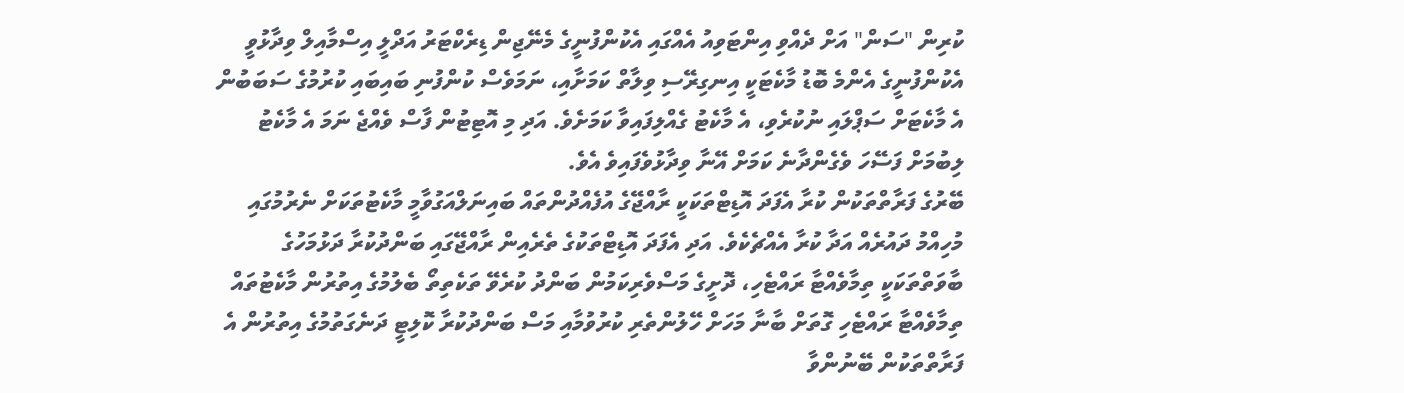ކުރިން "ސަން" އަށް ދެއްވި އިންޓަވިއު އެއްގައި އެކުންފުނީގެ މެނޭޖިން ޑިރެކްޓަރު އަދްލީ އިސްމާއިލް ވިދާޅުވީ އެކުންފުނީގެ އެންމެ ބޮޑު މާކެޓަކީ އިނގިރޭސި ވިލާތް ކަމަށާއި، ނަމަވެސް ކުންފުނި ބައިބައި ކުރުމުގެ ސަބަބުން އެ މާކެޓަށް ސަޕްލައި ނުކުރެވި، އެ މާކެޓު ގެއްލިފައިވާ ކަމަށެވެ. އަދި މި އޮޓިޓުން ފާސް ވެއްޖެ ނަމަ އެ މާކެޓު ލިބުމަށް ފަސޭހަ ވެގެންދާނެ ކަމަށް އޭނާ ވިދާޅުވެފައިވެ އެވެ.
ބޭރުގެ ފަރާތްތަކުން ކުރާ އެފަދަ އޮޑިޓްތަކަކީ ރާއްޖޭގެ އުފެއްދުންތައް ބައިނަލްއަގުވާމީ މާކެޓުތަކަށް ނެރުމުގައި މުހިއްމު ދައުރެއް އަދާ ކުރާ އެއްޗެކެވެ. އަދި އެފަދަ އޮޑިޓްތަކުގެ ތެރެއިން ރާއްޖޭގައި ބަންދުކުރާ ދަޅުމަހުގެ ބާވަތްތަކަކީ ތިމާވެއްޓާ ރައްޓެހި، ދޮށީގެ މަސްވެރިކަމުން ބަންދު ކުރެވޭ ތަކެތިތޯ ބެލުމުގެ އިތުރުން މާކެޓުތައް ތިމާވެއްޓާ ރައްޓެހި ގޮތަށް ބާނާ މަހަށް ހޭލުންތެރި ކުރުވުމާއި މަސް ބަންދުކުރާ ކޮލިޓީ ދަނެގަތުމުގެ އިތުރުން އެ ފަރާތްތަކުން ބޭނުންވާ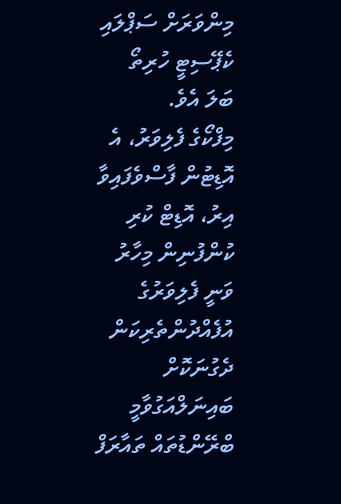މިންވަރަށް ސަޕްލައި ކެޕޭސިޓީ ހުރިތޯ ބަލަ އެވެ.
މިފްކޯގެ ފެލިވަރު، އެ އޮޑިޓުން ފާސްވެފައިވާ އިރު، އޮޑިޓް ކުރި ކުންފުނިން މިހާރު ވަނީ ފެލިވަރުގެ އުފެއްދުންތެރިކަން ދެގުނަކޮށް ބައިނަލްއަގުވާމީ ބްރޭންޑުތައް ތައާރަފް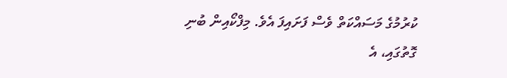ކުރުމުގެ މަސައްކަތް ވެސް ފަށައިފަ އެވެ. މިފްކޯއިން ބުނި ގޮތުގައި، އެ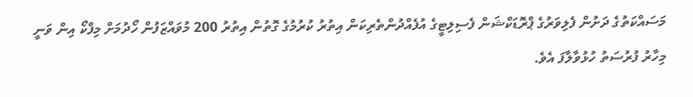މަސައްކަތުގެ ދަށުން ފެލިވަރުގެ ޕްރޮޑަކްޝަން ފެސިލިޓީގެ އުފެއްދުންތެރިކަން އިތުރު ކުރުމުގެ ގޮތުން އިތުރު 200 މުވައްޒަފުން ހޯދުމަށް މިފްކޯ އިން ވަނީ މިހާރު ފުރުސަތު ހުޅުވާލާފަ އެވެ.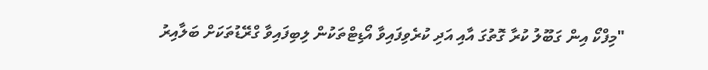"މިފްކޯ އިން ގަބޫލު ކުރާ ގޮތުގަ އާއި އަދި ކުރެވިފައިވާ އޯޑިޓްތަކުން ލިބިފައިވާ ގްރޭޑުތަކަށް ބަލާއިރު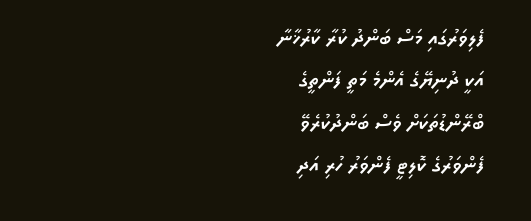ފެލިވަރުގައި މަސް ބަންދު ކުރާ ކާރުޚާނާ އަކީ ދުނިޔޭގެ އެންމެ މަތީ ފަންތީގެ ބްރޭންޑުތަކަށް ވެސް ބަންދުކުރެވޭ ފެންވަރުގެ ކޮލިޓީ ފެންވަރު ހުރި އަދި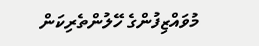މުވައްޒިފުންގެ ހޭލުންތެރިކަން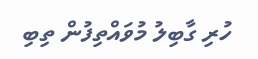ހުރި ގާބިލު މުވައްތިފުން ތިބި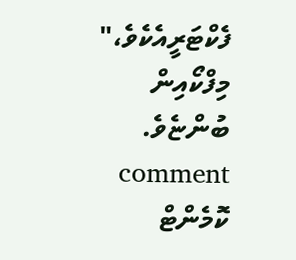ފެކްޓަރީއެކެވެ،" މިފްކޯއިން ބުންޏެވެ.
comment ކޮމެންޓް